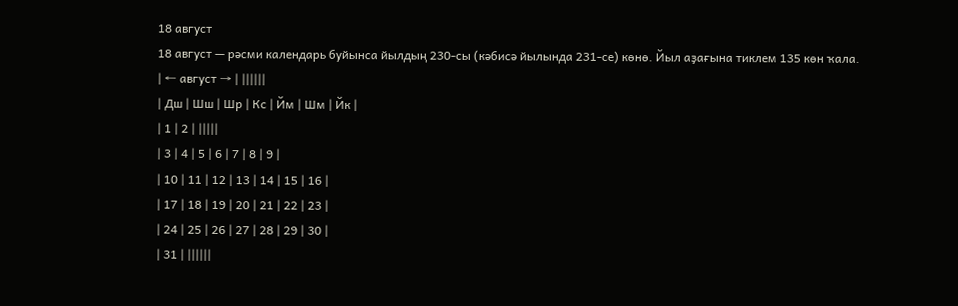18 август
18 август — рәсми календарь буйынса йылдың 230-сы (кәбисә йылында 231-се) көнө. Йыл аҙағына тиклем 135 көн ҡала.
| ← август → | ||||||
| Дш | Шш | Шр | Кс | Йм | Шм | Йк |
| 1 | 2 | |||||
| 3 | 4 | 5 | 6 | 7 | 8 | 9 |
| 10 | 11 | 12 | 13 | 14 | 15 | 16 |
| 17 | 18 | 19 | 20 | 21 | 22 | 23 |
| 24 | 25 | 26 | 27 | 28 | 29 | 30 |
| 31 | ||||||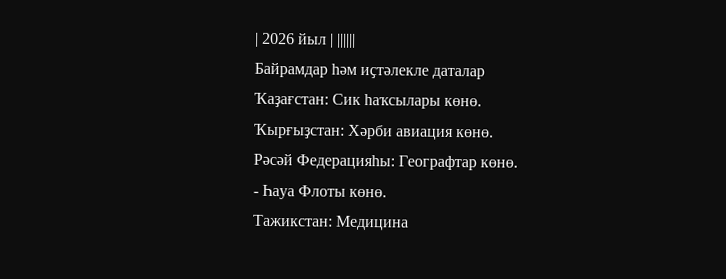| 2026 йыл | ||||||
Байрамдар һәм иҫтәлекле даталар
Ҡаҙағстан: Сик һаҡсылары көнө.
Ҡырғыҙстан: Хәрби авиация көнө.
Рәсәй Федерацияһы: Географтар көнө.
- Һауа Флоты көнө.
Тажикстан: Медицина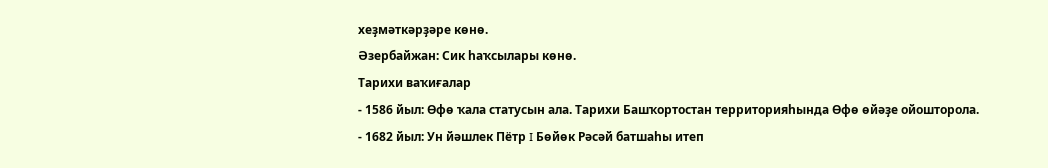хеҙмәткәрҙәре көнө.
Әзербайжан: Сик һаҡсылары көнө.
Тарихи ваҡиғалар
- 1586 йыл: Өфө ҡала статусын ала. Тарихи Башҡортостан территорияһында Өфө өйәҙе ойошторола.
- 1682 йыл: Ун йәшлек Пётр I Бөйөк Рәсәй батшаһы итеп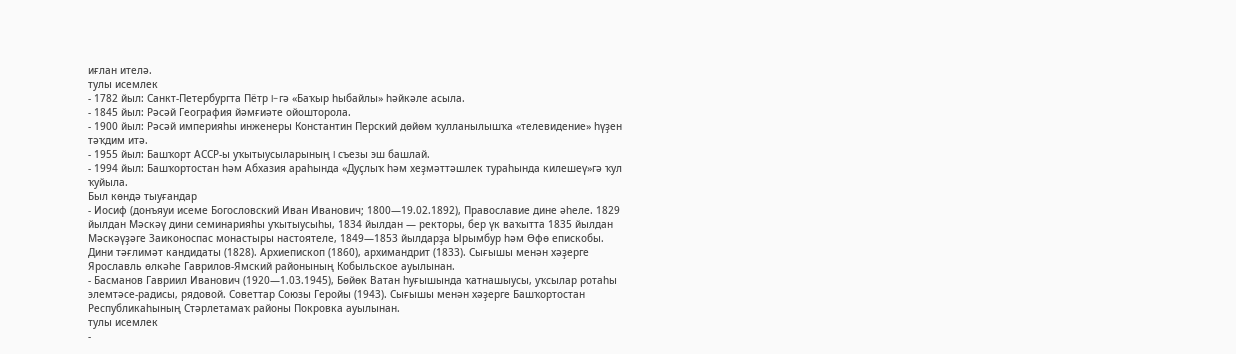иғлан ителә.
тулы исемлек
- 1782 йыл: Санкт-Петербургта Пётр I-гә «Баҡыр һыбайлы» һәйкәле асыла.
- 1845 йыл: Рәсәй География йәмғиәте ойошторола.
- 1900 йыл: Рәсәй империяһы инженеры Константин Перский дөйөм ҡулланылышҡа «телевидение» һүҙен тәҡдим итә.
- 1955 йыл: Башҡорт АССР-ы уҡытыусыларының I съезы эш башлай.
- 1994 йыл: Башҡортостан һәм Абхазия араһында «Дуҫлыҡ һәм хеҙмәттәшлек тураһында килешеү»гә ҡул ҡуйыла.
Был көндә тыуғандар
- Иосиф (донъяуи исеме Богословский Иван Иванович; 1800—19.02.1892), Православие дине әһеле. 1829 йылдан Мәскәү дини семинарияһы уҡытыусыһы, 1834 йылдан — ректоры, бер үк ваҡытта 1835 йылдан Мәскәүҙәге Заиконоспас монастыры настоятеле, 1849—1853 йылдарҙа Ырымбур һәм Өфө епискобы. Дини тәғлимәт кандидаты (1828). Архиепископ (1860), архимандрит (1833). Сығышы менән хәҙерге Ярославль өлкәһе Гаврилов-Ямский районының Кобыльское ауылынан.
- Басманов Гавриил Иванович (1920—1.03.1945), Бөйөк Ватан һуғышында ҡатнашыусы, уҡсылар ротаһы элемтәсе-радисы, рядовой. Советтар Союзы Геройы (1943). Сығышы менән хәҙерге Башҡортостан Республикаһының Стәрлетамаҡ районы Покровка ауылынан.
тулы исемлек
-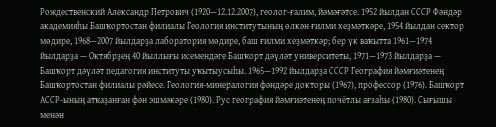Рождественский Александр Петрович (1920—12.12.2007), геолог-ғалим, йәмәғәтсе. 1952 йылдан СССР Фәндәр академияһы Башҡортостан филиалы Геология институтының өлкән ғилми хеҙмәткәре, 1954 йылдан сектор мөдире, 1968—2007 йылдарҙа лаборатория мөдире, баш ғилми хеҙмәткәр; бер үк ваҡытта 1961—1974 йылдарҙа — Октябрҙең 40 йыллығы исемендәге Башҡорт дәүләт университеты, 1971—1973 йылдарҙа — Башҡорт дәүләт педагогия институты уҡытыусыһы. 1965—1992 йылдарҙа СССР География йәмғиәтенең Башҡортостан филиалы рәйесе. Геология-минералогия фәндәре докторы (1967), профессор (1976). Башҡорт АССР-ының атҡаҙанған фән эшмәкәре (1980). Рус география йәмғиәтенең почётлы ағзаһы (1980). Сығышы менән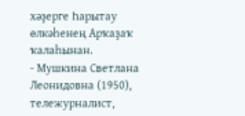хәҙерге Һарытау өлкәһенең Арҡаҙаҡ ҡалаһынан.
- Мушкина Светлана Леонидовна (1950), тележурналист,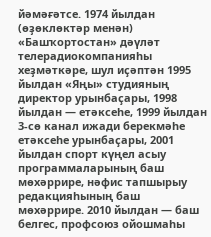йәмәғәтсе. 1974 йылдан (өҙөклөктәр менән) «Башҡортостан» дәүләт телерадиокомпанияһы хеҙмәткәре, шул иҫәптән 1995 йылдан «Яңы» студияның директор урынбаҫары, 1998 йылдан — етәксеһе, 1999 йылдан 3-сө канал ижади берекмәһе етәксеһе урынбаҫары, 2001 йылдан спорт күңел асыу программаларының баш мөхәррире, нәфис тапшырыу редакцияһының баш мөхәррире. 2010 йылдан — баш белгес, профсоюз ойошмаһы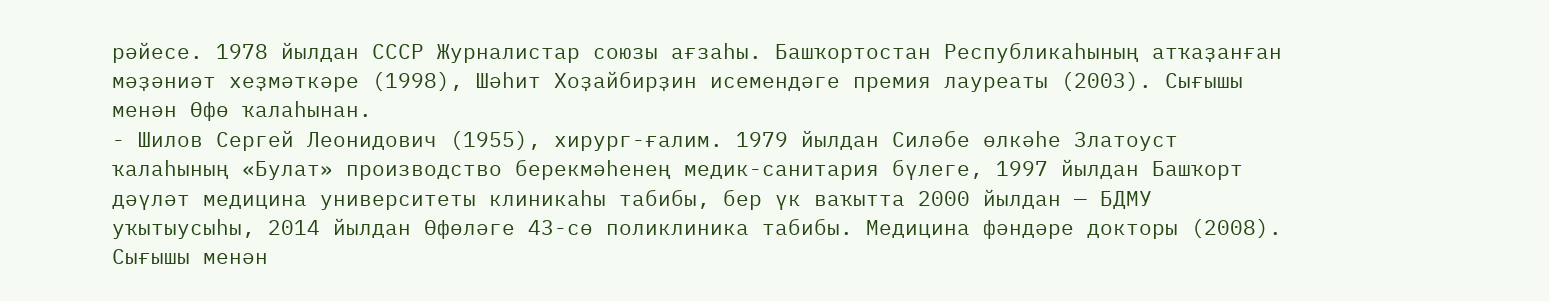рәйесе. 1978 йылдан СССР Журналистар союзы ағзаһы. Башҡортостан Республикаһының атҡаҙанған мәҙәниәт хеҙмәткәре (1998), Шәһит Хоҙайбирҙин исемендәге премия лауреаты (2003). Сығышы менән Өфө ҡалаһынан.
- Шилов Сергей Леонидович (1955), хирург-ғалим. 1979 йылдан Силәбе өлкәһе Златоуст ҡалаһының «Булат» производство берекмәһенең медик-санитария бүлеге, 1997 йылдан Башҡорт дәүләт медицина университеты клиникаһы табибы, бер үк ваҡытта 2000 йылдан — БДМУ уҡытыусыһы, 2014 йылдан Өфөләге 43-сө поликлиника табибы. Медицина фәндәре докторы (2008). Сығышы менән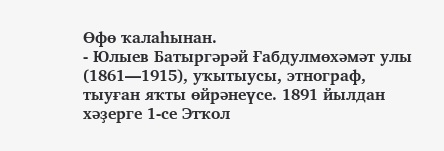Өфө ҡалаһынан.
- Юлыев Батыргәрәй Ғабдулмөхәмәт улы (1861—1915), уҡытыусы, этнограф, тыуған яҡты өйрәнеүсе. 1891 йылдан хәҙерге 1-се Этҡол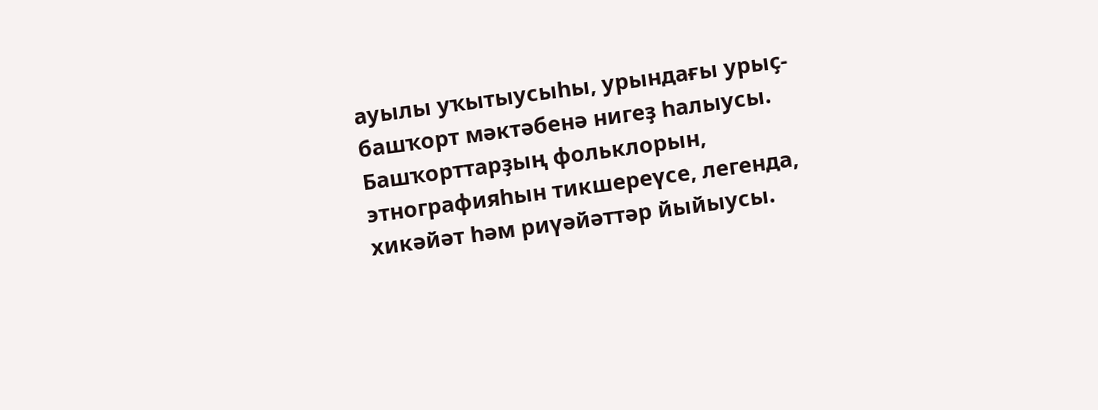ауылы уҡытыусыһы, урындағы урыҫ-башҡорт мәктәбенә нигеҙ һалыусы. Башҡорттарҙың фольклорын, этнографияһын тикшереүсе, легенда, хикәйәт һәм риүәйәттәр йыйыусы.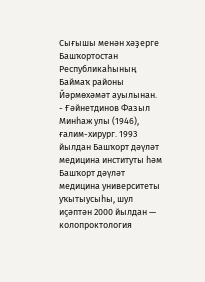Сығышы менән хәҙерге Башҡортостан Республикаһының Баймаҡ районы Йәрмөхәмәт ауылынан.
- Ғәйнетдинов Фазыл Минһаж улы (1946), ғалим-хирург. 1993 йылдан Башҡорт дәүләт медицина институты һәм Башҡорт дәүләт медицина университеты уҡытыусыһы, шул иҫәптән 2000 йылдан — колопроктология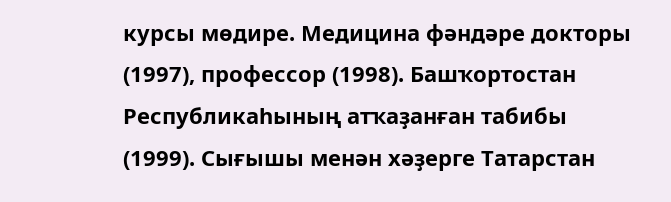курсы мөдире. Медицина фәндәре докторы (1997), профессор (1998). Башҡортостан Республикаһының атҡаҙанған табибы (1999). Сығышы менән хәҙерге Татарстан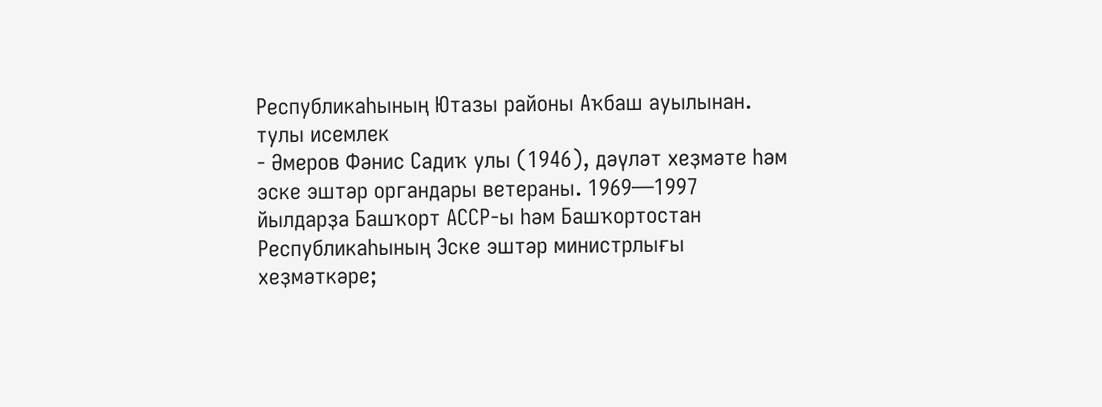Республикаһының Ютазы районы Аҡбаш ауылынан.
тулы исемлек
- Әмеров Фәнис Садиҡ улы (1946), дәүләт хеҙмәте һәм эске эштәр органдары ветераны. 1969—1997 йылдарҙа Башҡорт АССР-ы һәм Башҡортостан Республикаһының Эске эштәр министрлығы хеҙмәткәре;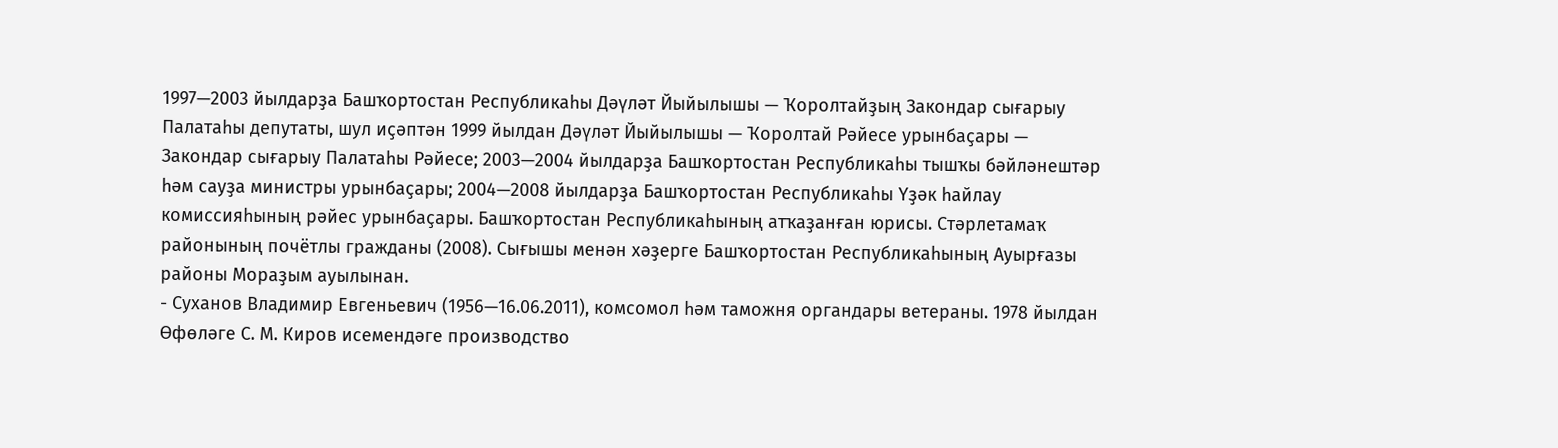1997—2003 йылдарҙа Башҡортостан Республикаһы Дәүләт Йыйылышы — Ҡоролтайҙың Закондар сығарыу Палатаһы депутаты, шул иҫәптән 1999 йылдан Дәүләт Йыйылышы — Ҡоролтай Рәйесе урынбаҫары — Закондар сығарыу Палатаһы Рәйесе; 2003—2004 йылдарҙа Башҡортостан Республикаһы тышҡы бәйләнештәр һәм сауҙа министры урынбаҫары; 2004—2008 йылдарҙа Башҡортостан Республикаһы Үҙәк һайлау комиссияһының рәйес урынбаҫары. Башҡортостан Республикаһының атҡаҙанған юрисы. Стәрлетамаҡ районының почётлы гражданы (2008). Сығышы менән хәҙерге Башҡортостан Республикаһының Ауырғазы районы Мораҙым ауылынан.
- Суханов Владимир Евгеньевич (1956—16.06.2011), комсомол һәм таможня органдары ветераны. 1978 йылдан Өфөләге С. М. Киров исемендәге производство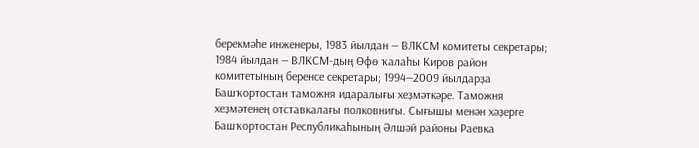берекмәһе инженеры, 1983 йылдан — ВЛКСМ комитеты секретары; 1984 йылдан — ВЛКСМ-дың Өфө ҡалаһы Киров район комитетының беренсе секретары; 1994—2009 йылдарҙа Башҡортостан таможня идаралығы хеҙмәткәре. Таможня хеҙмәтенең отставкалағы полковнигы. Сығышы менән хәҙерге Башҡортостан Республикаһының Әлшәй районы Раевка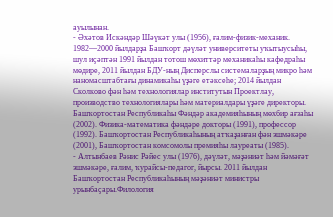ауылынан.
- Әхәтов Искәндәр Шәүкәт улы (1956), ғалим-физик-механик. 1982—2000 йылдарҙа Башҡорт дәүләт университеты уҡытыусыһы, шул иҫәптән 1991 йылдан тотош мөхиттәр механикаһы кафедраһы мөдире, 2011 йылдан БДУ-ның Дисперслы системаларҙың микро һәм наномасштабтағы динамикаһы үҙәге етәксеһе; 2014 йылдан Сколково фән һәм технологиялар институтын Проектлау, производство технологиялары һәм материалдары үҙәге директоры. Башҡортостан Республикаһы Фәндәр академияһының мөхбир ағзаһы (2002). Физика-математика фәндәре докторы (1991), профессор (1992). Башҡортостан Республикаһының атҡаҙанған фән эшмәкәре (2001), Башҡортостан комсомолы премияһы лауреаты (1985).
- Алтынбаев Рәнис Рәйес улы (1976), дәүләт, мәҙәниәт һәм йәмәғәт эшмәкәре, ғалим, ҡурайсы-педагог, йырсы. 2011 йылдан Башҡортостан Республикаһының мәҙәниәт министры урынбаҫары.Филология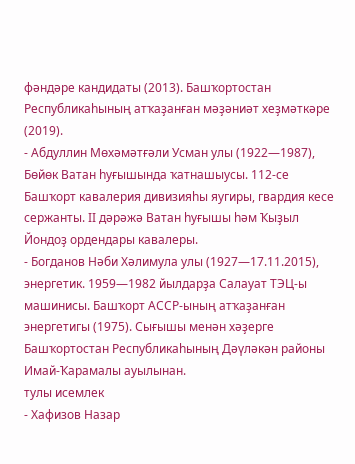фәндәре кандидаты (2013). Башҡортостан Республикаһының атҡаҙанған мәҙәниәт хеҙмәткәре (2019).
- Абдуллин Мөхәмәтғәли Усман улы (1922—1987), Бөйөк Ватан һуғышында ҡатнашыусы. 112-се Башҡорт кавалерия дивизияһы яугиры, гвардия кесе сержанты. II дәрәжә Ватан һуғышы һәм Ҡыҙыл Йондоҙ ордендары кавалеры.
- Богданов Нәби Хәлимула улы (1927—17.11.2015), энергетик. 1959—1982 йылдарҙа Салауат ТЭЦ-ы машинисы. Башҡорт АССР-ының атҡаҙанған энергетигы (1975). Сығышы менән хәҙерге Башҡортостан Республикаһының Дәүләкән районы Имай-Ҡарамалы ауылынан.
тулы исемлек
- Хафизов Назар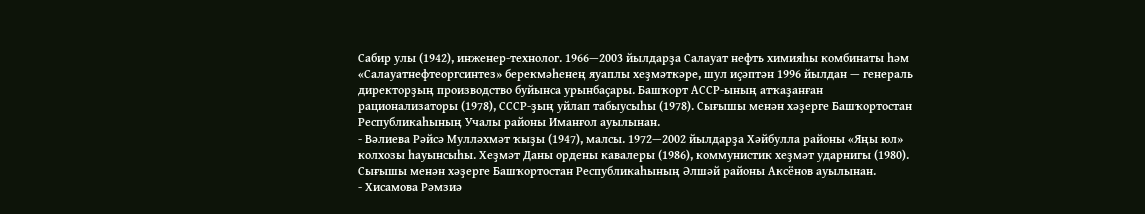Сабир улы (1942), инженер-технолог. 1966—2003 йылдарҙа Салауат нефть химияһы комбинаты һәм «Салауатнефтеоргсинтез» берекмәһенең яуаплы хеҙмәткәре, шул иҫәптән 1996 йылдан — генераль директорҙың производство буйынса урынбаҫары. Башҡорт АССР-ының атҡаҙанған рационализаторы (1978), СССР-ҙың уйлап табыусыһы (1978). Сығышы менән хәҙерге Башҡортостан Республикаһының Учалы районы Иманғол ауылынан.
- Вәлиева Рәйсә Мулләхмәт ҡыҙы (1947), малсы. 1972—2002 йылдарҙа Хәйбулла районы «Яңы юл» колхозы һауынсыһы. Хеҙмәт Даны ордены кавалеры (1986), коммунистик хеҙмәт ударнигы (1980). Сығышы менән хәҙерге Башҡортостан Республикаһының Әлшәй районы Аксёнов ауылынан.
- Хисамова Рәмзиә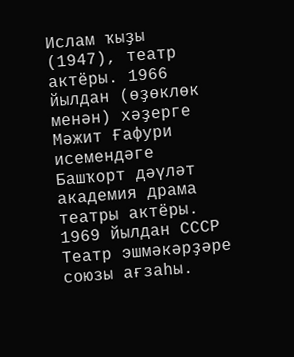Ислам ҡыҙы (1947), театр актёры. 1966 йылдан (өҙөклөк менән) хәҙерге Мәжит Ғафури исемендәге Башҡорт дәүләт академия драма театры актёры. 1969 йылдан СССР Театр эшмәкәрҙәре союзы ағзаһы.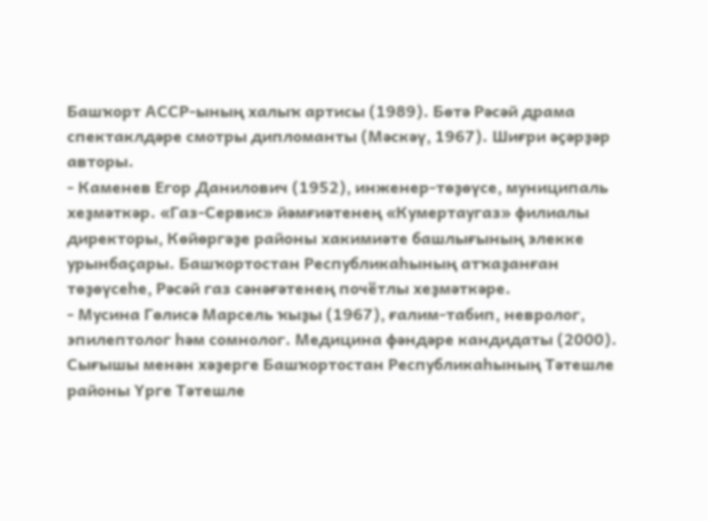Башҡорт АССР-ының халыҡ артисы (1989). Бөтә Рәсәй драма спектаклдәре смотры дипломанты (Мәскәү, 1967). Шиғри әҫәрҙәр авторы.
- Каменев Егор Данилович (1952), инженер-төҙөүсе, муниципаль хеҙмәткәр. «Газ-Сервис» йәмғиәтенең «Кумертаугаз» филиалы директоры, Көйөргәҙе районы хакимиәте башлығының элекке урынбаҫары. Башҡортостан Республикаһының атҡаҙанған төҙөүсеһе, Рәсәй газ сәнәғәтенең почётлы хеҙмәткәре.
- Мусина Гөлисә Марсель ҡыҙы (1967), ғалим-табип, невролог, эпилептолог һәм сомнолог. Медицина фәндәре кандидаты (2000). Сығышы менән хәҙерге Башҡортостан Республикаһының Тәтешле районы Үрге Тәтешле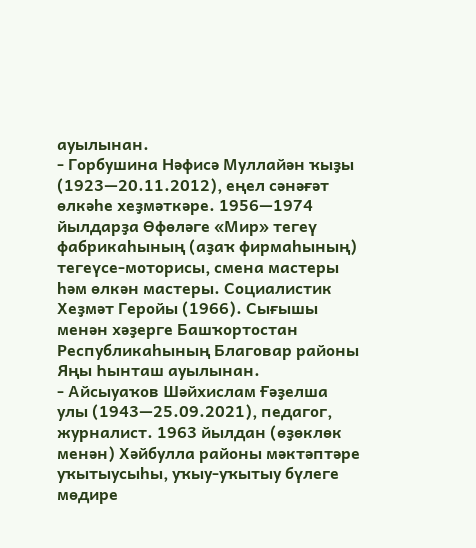ауылынан.
- Горбушина Нәфисә Муллайән ҡыҙы (1923—20.11.2012), еңел сәнәғәт өлкәһе хеҙмәткәре. 1956—1974 йылдарҙа Өфөләге «Мир» тегеү фабрикаһының (аҙаҡ фирмаһының) тегеүсе-моторисы, смена мастеры һәм өлкән мастеры. Социалистик Хеҙмәт Геройы (1966). Сығышы менән хәҙерге Башҡортостан Республикаһының Благовар районы Яңы Һынташ ауылынан.
- Айсыуаҡов Шәйхислам Ғәҙелша улы (1943—25.09.2021), педагог, журналист. 1963 йылдан (өҙөклөк менән) Хәйбулла районы мәктәптәре уҡытыусыһы, уҡыу-уҡытыу бүлеге мөдире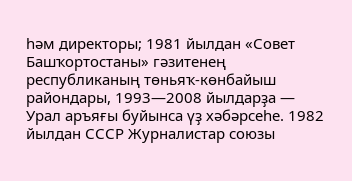һәм директоры; 1981 йылдан «Совет Башҡортостаны» гәзитенең республиканың төньяҡ-көнбайыш райондары, 1993—2008 йылдарҙа — Урал аръяғы буйынса үҙ хәбәрсеһе. 1982 йылдан СССР Журналистар союзы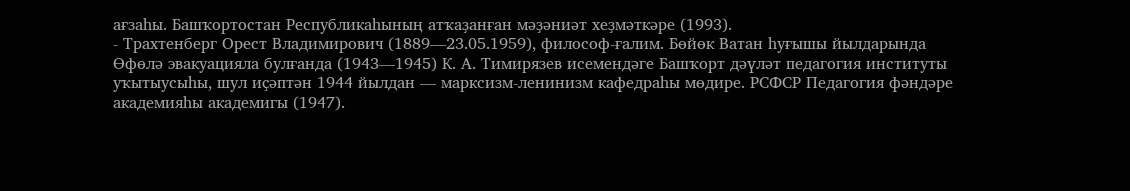ағзаһы. Башҡортостан Республикаһының атҡаҙанған мәҙәниәт хеҙмәткәре (1993).
- Трахтенберг Орест Владимирович (1889—23.05.1959), философ-ғалим. Бөйөк Ватан һуғышы йылдарында Өфөлә эвакуацияла булғанда (1943—1945) К. А. Тимирязев исемендәге Башҡорт дәүләт педагогия институты уҡытыусыһы, шул иҫәптән 1944 йылдан — марксизм-ленинизм кафедраһы мөдире. РСФСР Педагогия фәндәре академияһы академигы (1947).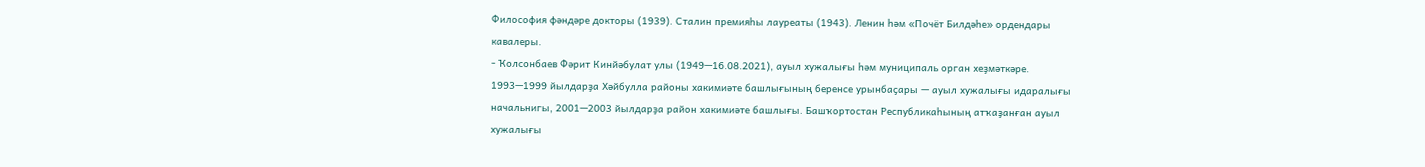Философия фәндәре докторы (1939). Сталин премияһы лауреаты (1943). Ленин һәм «Почёт Билдәһе» ордендары кавалеры.
- Ҡолсонбаев Фәрит Кинйәбулат улы (1949—16.08.2021), ауыл хужалығы һәм муниципаль орган хеҙмәткәре. 1993—1999 йылдарҙа Хәйбулла районы хакимиәте башлығының беренсе урынбаҫары — ауыл хужалығы идаралығы начальнигы, 2001—2003 йылдарҙа район хакимиәте башлығы. Башҡортостан Республикаһының атҡаҙанған ауыл хужалығы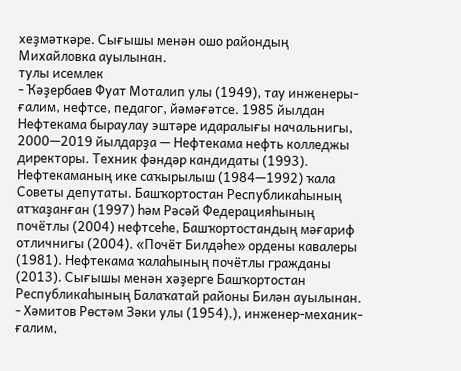хеҙмәткәре. Сығышы менән ошо райондың Михайловка ауылынан.
тулы исемлек
- Ҡәҙербаев Фуат Моталип улы (1949), тау инженеры-ғалим, нефтсе, педагог, йәмәғәтсе. 1985 йылдан Нефтекама быраулау эштәре идаралығы начальнигы, 2000—2019 йылдарҙа — Нефтекама нефть колледжы директоры. Техник фәндәр кандидаты (1993). Нефтекаманың ике саҡырылыш (1984—1992) ҡала Советы депутаты. Башҡортостан Республикаһының атҡаҙанған (1997) һәм Рәсәй Федерацияһының почётлы (2004) нефтсеһе, Башҡортостандың мәғариф отличнигы (2004). «Почёт Билдәһе» ордены кавалеры (1981). Нефтекама ҡалаһының почётлы гражданы (2013). Сығышы менән хәҙерге Башҡортостан Республикаһының Балаҡатай районы Билән ауылынан.
- Хәмитов Рөстәм Зәки улы (1954),), инженер-механик-ғалим,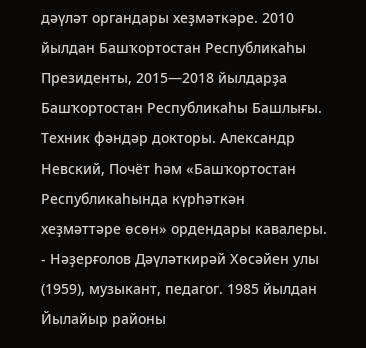дәүләт органдары хеҙмәткәре. 2010 йылдан Башҡортостан Республикаһы Президенты, 2015—2018 йылдарҙа Башҡортостан Республикаһы Башлығы. Техник фәндәр докторы. Александр Невский, Почёт һәм «Башҡортостан Республикаһында күрһәткән хеҙмәттәре өсөн» ордендары кавалеры.
- Нәҙерғолов Дәүләткирәй Хөсәйен улы (1959), музыкант, педагог. 1985 йылдан Йылайыр районы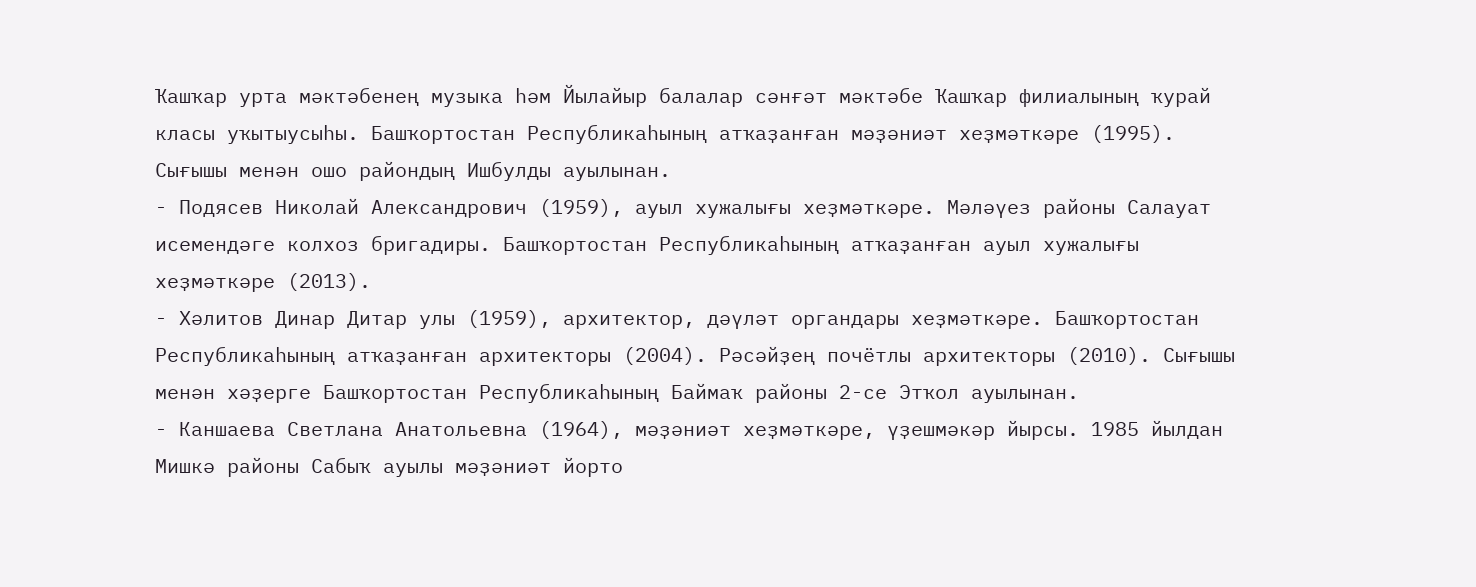Ҡашҡар урта мәктәбенең музыка һәм Йылайыр балалар сәнғәт мәктәбе Ҡашҡар филиалының ҡурай класы уҡытыусыһы. Башҡортостан Республикаһының атҡаҙанған мәҙәниәт хеҙмәткәре (1995). Сығышы менән ошо райондың Ишбулды ауылынан.
- Подясев Николай Александрович (1959), ауыл хужалығы хеҙмәткәре. Мәләүез районы Салауат исемендәге колхоз бригадиры. Башҡортостан Республикаһының атҡаҙанған ауыл хужалығы хеҙмәткәре (2013).
- Хәлитов Динар Дитар улы (1959), архитектор, дәүләт органдары хеҙмәткәре. Башҡортостан Республикаһының атҡаҙанған архитекторы (2004). Рәсәйҙең почётлы архитекторы (2010). Сығышы менән хәҙерге Башҡортостан Республикаһының Баймаҡ районы 2-се Этҡол ауылынан.
- Каншаева Светлана Анатольевна (1964), мәҙәниәт хеҙмәткәре, үҙешмәкәр йырсы. 1985 йылдан Мишкә районы Сабыҡ ауылы мәҙәниәт йорто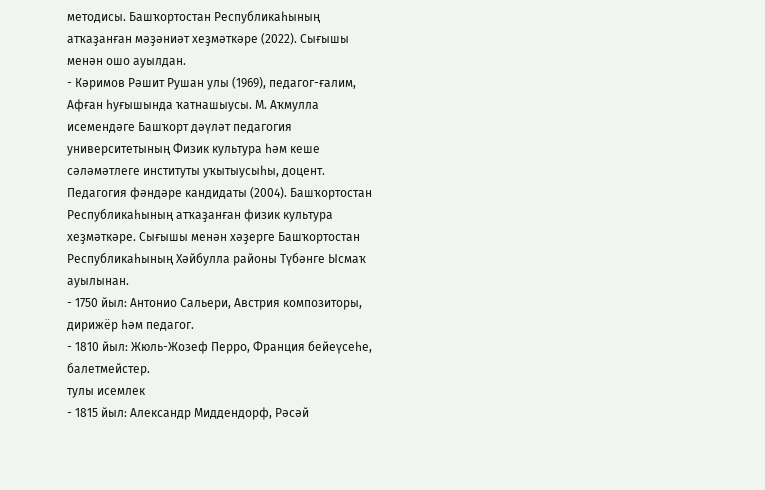методисы. Башҡортостан Республикаһының атҡаҙанған мәҙәниәт хеҙмәткәре (2022). Сығышы менән ошо ауылдан.
- Кәримов Рәшит Рушан улы (1969), педагог-ғалим, Афған һуғышында ҡатнашыусы. М. Аҡмулла исемендәге Башҡорт дәүләт педагогия университетының Физик культура һәм кеше сәләмәтлеге институты уҡытыусыһы, доцент. Педагогия фәндәре кандидаты (2004). Башҡортостан Республикаһының атҡаҙанған физик культура хеҙмәткәре. Сығышы менән хәҙерге Башҡортостан Республикаһының Хәйбулла районы Түбәнге Ысмаҡ ауылынан.
- 1750 йыл: Антонио Сальери, Австрия композиторы, дирижёр һәм педагог.
- 1810 йыл: Жюль-Жозеф Перро, Франция бейеүсеһе, балетмейстер.
тулы исемлек
- 1815 йыл: Александр Миддендорф, Рәсәй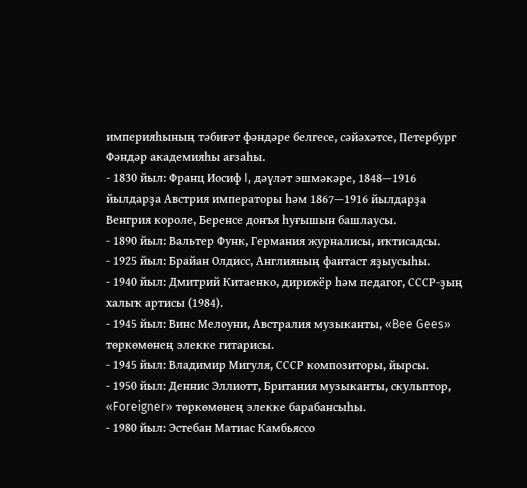империяһының тәбиғәт фәндәре белгесе, сәйәхәтсе, Петербург Фәндәр академияһы ағзаһы.
- 1830 йыл: Франц Иосиф I, дәүләт эшмәкәре, 1848—1916 йылдарҙа Австрия императоры һәм 1867—1916 йылдарҙа Венгрия короле, Беренсе донъя һуғышын башлаусы.
- 1890 йыл: Вальтер Функ, Германия журналисы, иҡтисадсы.
- 1925 йыл: Брайан Олдисс, Англияның фантаст яҙыусыһы.
- 1940 йыл: Дмитрий Китаенко, дирижёр һәм педагог, СССР-ҙың халыҡ артисы (1984).
- 1945 йыл: Винс Мелоуни, Австралия музыканты, «Bee Gees» төркөмөнең элекке гитарисы.
- 1945 йыл: Владимир Мигуля, СССР композиторы, йырсы.
- 1950 йыл: Деннис Эллиотт, Британия музыканты, скульптор, «Foreigner» төркөмөнең элекке барабансыһы.
- 1980 йыл: Эстебан Матиас Камбьяссо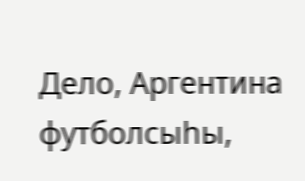Дело, Аргентина футболсыһы,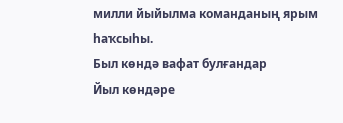милли йыйылма команданың ярым һаҡсыһы.
Был көндә вафат булғандар
Йыл көндәре